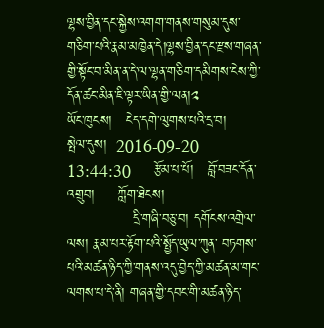ལྷས་བྱིན་དང་སྐྱེས་འགག་གནས་གསུམ་དུས་གཅིག་པའི་རྣམ་མཁྱེན་དེ།ལྷས་བྱིན་དང་རྫས་གཞན་གྱི་སྟོང་བ་མིན་ན་དེ་ལ་ལྷན་གཅིག་དམིགས་ངེས་ཀྱི་དོན་ཚང་མིན་ཇི་ལྟར་ཡིན་གྱི་ལན།༢
ཡོང་ཁུངས།   ངེད་དགེ་ལུགས་པའི་དྲ་བ།     སྤེལ་དུས།  2016-09-20 13:44:30     རྩོམ་པ་པོ།   བློ་བཟང་དོན་འགྲུབ།     ཀློག་ཐེངས།
              དྲི་གཞི་བཅུ་བ། དགོངས་འགྲེལ་ལས། རྣམ་པར་རྟོག་པའི་སྤྱོད་ཡུལ་ཀུན་ བཏགས་པའི་མཚན་ཉིད་ཀྱི་གནས་འདུ་བྱེད་ཀྱི་མཚན་མ་གང་ལགས་པ་དེ་ནི། གཞན་གྱི་དབང་གི་མཚན་ཉིད་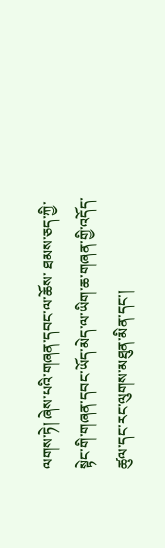ལགས་ཏེ། ཞེས་པའི་གཞན་དབང་ལ་ཆོས་ ཐམས་ཅད་ཀྱི་སྟེང་གི་གཞན་དབང་ཡོད་མེད་ལ་ཡིག་ཆ་གཞན་གྱི་འདོད་ཚུལ་དང་རང་ལུགས་མཐུན་མིན་དང་།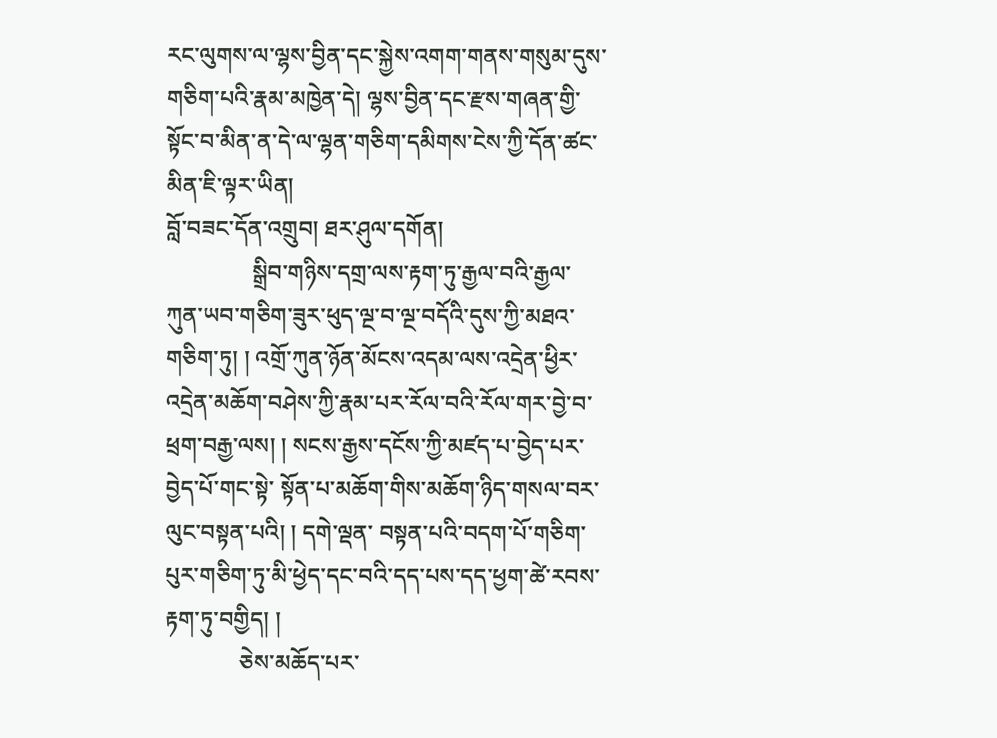རང་ལུགས་ལ་ལྷས་བྱིན་དང་སྐྱེས་འགག་གནས་གསུམ་དུས་གཅིག་པའི་རྣམ་མཁྱེན་དེ། ལྷས་བྱིན་དང་རྫས་གཞན་གྱི་སྟོང་བ་མིན་ན་དེ་ལ་ལྷན་གཅིག་དམིགས་ངེས་ཀྱི་དོན་ཚང་མིན་ཇི་ལྟར་ཡིན།
བློ་བཟང་དོན་འགྲུབ། ཐར་ཤུལ་དགོན།
               སྒྲིབ་གཉིས་དགྲ་ལས་རྟག་ཏུ་རྒྱལ་བའི་རྒྱལ་ཀུན་ཡབ་གཅིག་ཟུར་ཕུད་ལྔ་བ་ལྔ་བདོའི་དུས་ཀྱི་མཐའ་གཅིག་ཏུ། ། འགྲོ་ཀུན་ཉོན་མོངས་འདམ་ལས་འདྲེན་ཕྱིར་འདྲེན་མཆོག་བཤེས་ཀྱི་རྣམ་པར་རོལ་བའི་རོལ་གར་བྱེ་བ་ཕྲག་བརྒྱ་ལས། ། སངས་རྒྱས་དངོས་ཀྱི་མཛད་པ་བྱེད་པར་བྱེད་པོ་གང་སྟེ་ སྟོན་པ་མཆོག་གིས་མཆོག་ཉིད་གསལ་བར་ལུང་བསྟན་པའི། ། དགེ་ལྡན་ བསྟན་པའི་བདག་པོ་གཅིག་པུར་གཅིག་ཏུ་མི་ཕྱེད་དང་བའི་དད་པས་དད་ཕྱག་ཚེ་རབས་རྟག་ཏུ་བགྱིད། །
             ཅེས་མཆོད་པར་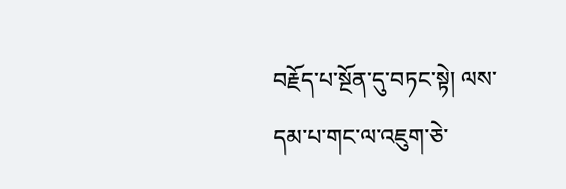བརྗོད་པ་སྔོན་དུ་བཏང་སྟེ། ལས་དམ་པ་གང་ལ་འཇུག་ཅེ་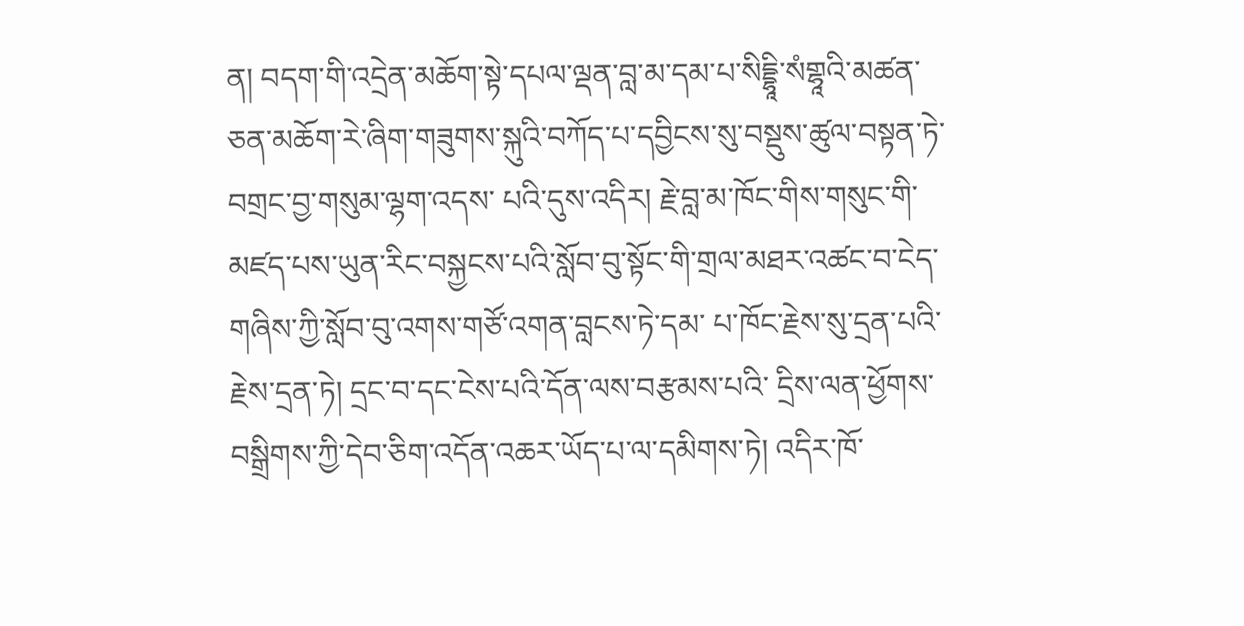ན། བདག་གི་འདྲེན་མཆོག་སྟེ་དཔལ་ལྡན་བླ་མ་དམ་པ་སིདྡྷཱི་སཾགྷཱའི་མཚན་ཅན་མཆོག་རེ་ཞིག་གཟུགས་སྐུའི་བཀོད་པ་དབྱིངས་སུ་བསྡུས་ཚུལ་བསྟན་ཏེ་བགྲང་བྱ་གསུམ་ལྷག་འདས་ པའི་དུས་འདིར། རྗེ་བླ་མ་ཁོང་གིས་གསུང་གི་མཛད་པས་ཡུན་རིང་བསྐྱངས་པའི་སློབ་བུ་སྟོང་གི་གྲལ་མཐར་འཚང་བ་ངེད་གཞིས་ཀྱི་སློབ་བུ་འགས་གཙོ་འགན་བླངས་ཏེ་དམ་ པ་ཁོང་རྗེས་སུ་དྲན་པའི་རྗེས་དྲན་ཏེ། དྲང་བ་དང་ངེས་པའི་དོན་ལས་བརྩམས་པའི་ དྲིས་ལན་ཕྱོགས་བསྒྲིགས་ཀྱི་དེབ་ཅིག་འདོན་འཆར་ཡོད་པ་ལ་དམིགས་ཏེ། འདིར་ཁོ་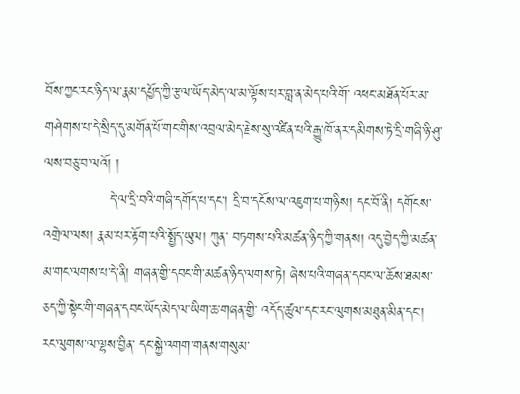བོས་ཀྱང་རང་ཉིད་ལ་རྣམ་དཔྱོད་ཀྱི་རྩལ་ཡོད་མེད་ལ་མ་ལྟོས་པར་བླ་ན་མེད་པའི་གོ་ འཕང་མཐོན་པོར་མ་གཤེགས་པ་དེ་སྲིད་དུ་མགོན་པོ་གང་གིས་འབྲལ་མེད་རྗེས་སུ་འཛིན་པའི་རྒྱུ་ཁོ་ནར་དམིགས་ཏེ་དྲི་གཞི་ཉི་ཤུ་ལས་བཅུ་བ་ལའོ། །
              དེ་ལ་དྲི་བའི་གཞི་དགོད་པ་དང་། དྲི་བ་དངོས་ལ་འཇུག་པ་གཉིས། དང་བོ་ནི། དགོངས་འགྲེལ་ལས། རྣམ་པར་རྟོག་པའི་སྤྱོད་ཡུལ། ཀུན་ བཏགས་པའི་མཚན་ཉིད་ཀྱི་གནས། འདུ་བྱེད་ཀྱི་མཚན་མ་གང་ལགས་པ་དེ་ནི། གཞན་གྱི་དབང་གི་མཚན་ཉིད་ལགས་ཏེ། ཞེས་པའི་གཞན་དབང་ལ་ཆོས་ཐམས་ཅད་ཀྱི་སྟེང་གི་གཞན་དབང་ཡོད་མེད་ལ་ཡིག་ཆ་གཞན་གྱི་ འདོད་ཚུལ་དང་རང་ལུགས་མཐུན་མིན་དང་། རང་ལུགས་ལ་ལྷས་བྱིན་ དང་སྐྱེ་འགག་གནས་གསུམ་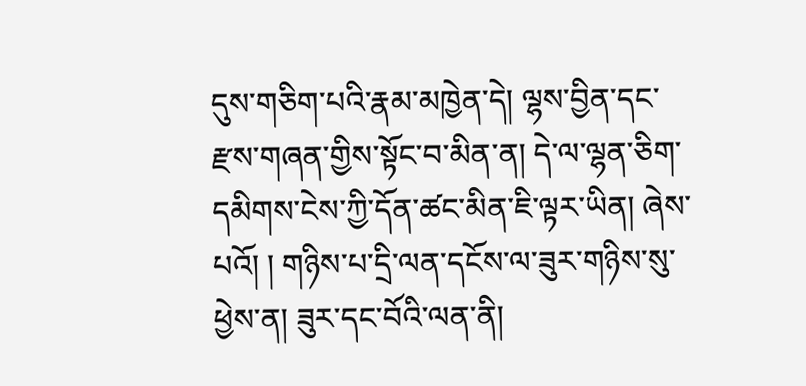དུས་གཅིག་པའི་རྣམ་མཁྱེན་དེ། ལྷས་བྱིན་དང་རྫས་གཞན་གྱིས་སྟོང་བ་མིན་ན། དེ་ལ་ལྷན་ཅིག་དམིགས་ངེས་ཀྱི་དོན་ཚང་མིན་ཇི་ལྟར་ཡིན། ཞེས་པའོ། ། གཉིས་པ་དྲི་ལན་དངོས་ལ་ཟུར་གཉིས་སུ་ཕྱེས་ན། ཟུར་དང་བོའི་ལན་ནི།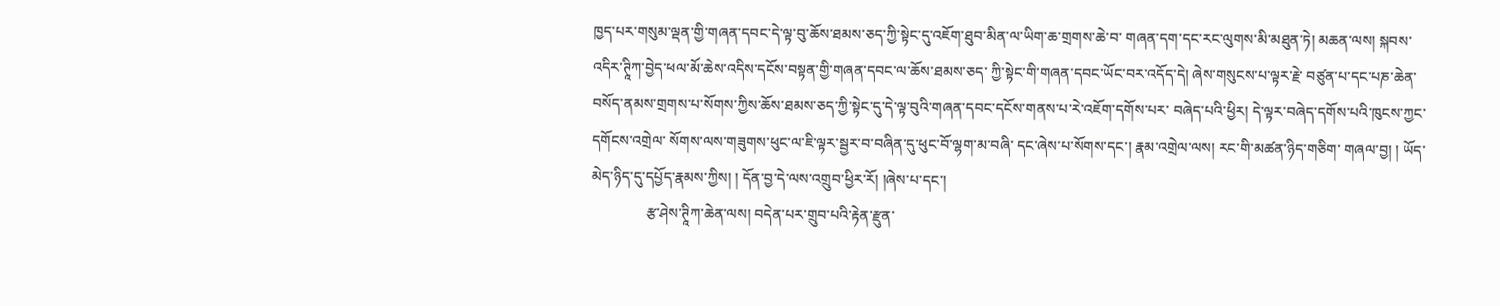ཁྱད་པར་གསུམ་ལྡན་གྱི་གཞན་དབང་དེ་ལྟ་བུ་ཆོས་ཐམས་ཅད་ཀྱི་སྟེང་དུ་འཇོག་ཐུབ་མིན་ལ་ཡིག་ཆ་གྲགས་ཆེ་བ་ གཞན་དག་དང་རང་ལུགས་མི་མཐུན་ཏེ། མཆན་ལས། སྐབས་འདིར་ཊཱིཀ་བྱེད་ཕལ་མོ་ཆེས་འདིས་དངོས་བསྟན་གྱི་གཞན་དབང་ལ་ཆོས་ཐམས་ཅད་ ཀྱི་སྟེང་གི་གཞན་དབང་ཡོང་བར་འདོད་དེ། ཞེས་གསུངས་པ་ལྟར་རྗེ་ བཙུན་པ་དང་པཎ་ཆེན་བསོད་ནམས་གྲགས་པ་སོགས་ཀྱིས་ཆོས་ཐམས་ཅད་ཀྱི་སྟེང་དུ་དེ་ལྟ་བུའི་གཞན་དབང་དངོས་གནས་པ་རེ་འཇོག་དགོས་པར་ བཞེད་པའི་ཕྱིར། དེ་ལྟར་བཞེད་དགོས་པའི་ཁུངས་ཀྱང་དགོངས་འགྲེལ་ སོགས་ལས་གཟུགས་ཕུང་ལ་ཇི་ལྟར་སྦྱར་བ་བཞིན་དུ་ཕུང་བོ་ལྷག་མ་བཞི་ དང་ཞེས་པ་སོགས་དང་། རྣམ་འགྲེལ་ལས། རང་གི་མཚན་ཉིད་གཅིག་ གཞལ་བྱ། ། ཡོད་མེད་ཉིད་དུ་དཔྱོད་རྣམས་ཀྱིས། ། དོན་བྱ་དེ་ལས་འགྲུབ་ཕྱིར་རོ། །ཞེས་པ་དང་།
               རྩ་ཤེས་ཊཱིཀ་ཆེན་ལས། བདེན་པར་གྲུབ་པའི་རྟེན་རྫུན་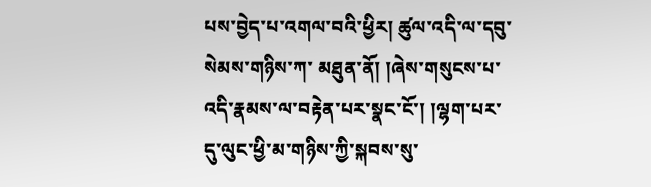པས་བྱེད་པ་འགལ་བའི་ཕྱིར། ཚུལ་འདི་ལ་དབུ་སེམས་གཉིས་ཀ་ མཐུན་ནོ། །ཞེས་གསུངས་པ་འདི་རྣམས་ལ་བརྟེན་པར་སྣང་ངོ་། །ལྷག་པར་དུ་ལུང་ཕྱི་མ་གཉིས་ཀྱི་སྐབས་སུ་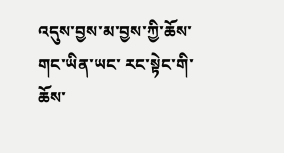འདུས་བྱས་མ་བྱས་ཀྱི་ཆོས་གང་ཡིན་ཡང་ རང་སྟེང་གི་ཆོས་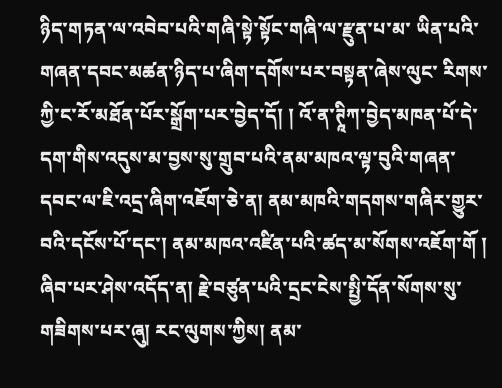ཉིད་གཏན་ལ་འབེབ་པའི་གཞི་སྟེ་སྟོང་གཞི་ལ་རྫུན་པ་མ་ ཡིན་པའི་གཞན་དབང་མཚན་ཉིད་པ་ཞིག་དགོས་པར་བསྟན་ཞེས་ལུང་ རིགས་ཀྱི་ང་རོ་མཐོན་པོར་སྒྲོག་པར་བྱེད་དོ། ། འོ་ན་ཊཱིཀ་བྱེད་མཁན་པོ་དེ་དག་གིས་འདུས་མ་བྱས་སུ་གྲུབ་པའི་ནམ་མཁའ་ལྟ་བུའི་གཞན་དབང་ལ་ཇི་འདྲ་ཞིག་འཇོག་ཅེ་ན། ནམ་མཁའི་གདགས་གཞིར་གྱུར་བའི་དངོས་པོ་དང་། ནམ་མཁའ་འཛིན་པའི་ཚད་མ་སོགས་འཇོག་གོ ། ཞིབ་པར་ཤེས་འདོད་ན། རྗེ་བཙུན་པའི་དྲང་ངེས་སྤྱི་དོན་སོགས་སུ་གཟིགས་པར་ཞུ། རང་ལུགས་ཀྱིས། ནམ་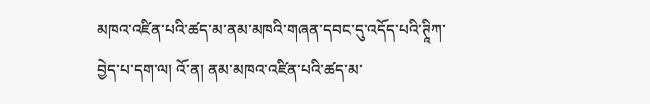མཁའ་འཛིན་པའི་ཚད་མ་ནམ་མཁའི་གཞན་དབང་དུ་འདོད་པའི་ཊཱིཀ་བྱེད་པ་དག་ལ། འོ་ན། ནམ་མཁའ་འཛིན་པའི་ཚད་མ་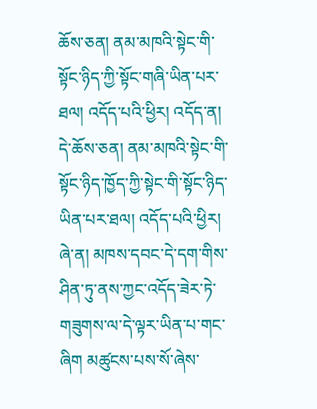ཆོས་ཅན། ནམ་མཁའི་སྟེང་གི་སྟོང་ཉིད་ཀྱི་སྟོང་གཞི་ཡིན་པར་ཐལ། འདོད་པའི་ཕྱིར། འདོད་ན། དེ་ཆོས་ཅན། ནམ་མཁའི་སྟེང་གི་སྟོང་ཉིད་ཁྱོད་ཀྱི་སྟེང་གི་སྟོང་ཉིད་ཡིན་པར་ཐལ། འདོད་པའི་ཕྱིར། ཞེ་ན། མཁས་དབང་དེ་དག་གིས་ཤིན་ཏུ་ནས་ཀྱང་འདོད་ཟེར་ཏེ་གཟུགས་ལ་དེ་ལྟར་ཡིན་པ་གང་ཞིག མཚུངས་པས་སོ་ཞེས་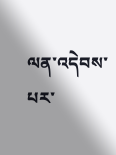ལན་འདེབས་པར་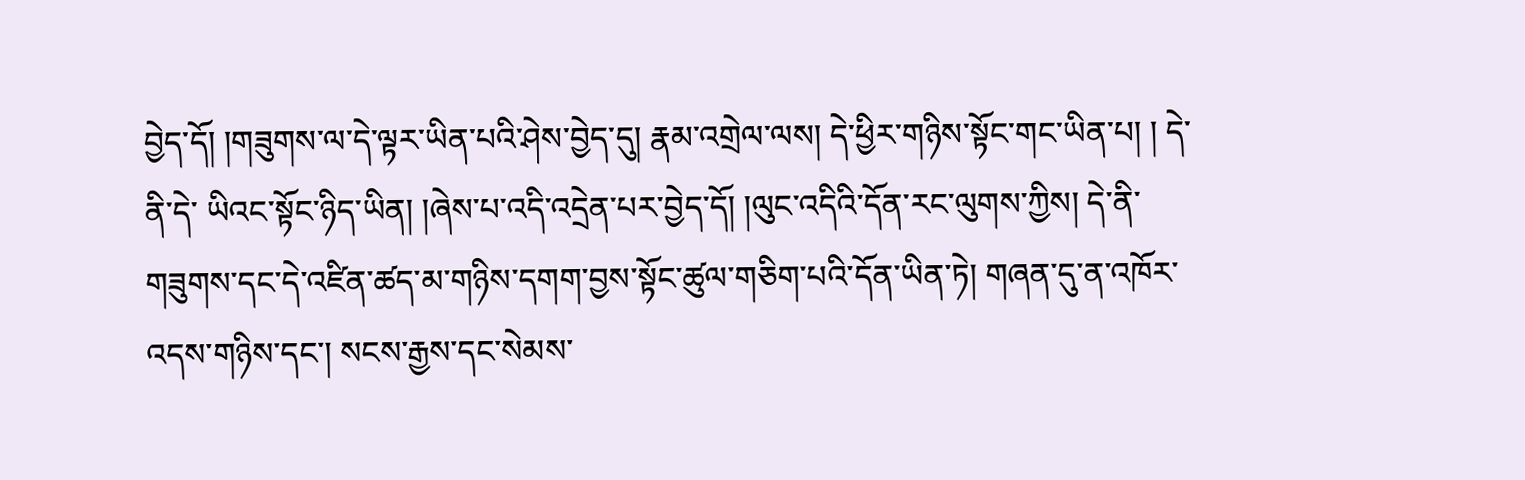བྱེད་དོ། །གཟུགས་ལ་དེ་ལྟར་ཡིན་པའི་ཤེས་བྱེད་དུ། རྣམ་འགྲེལ་ལས། དེ་ཕྱིར་གཉིས་སྟོང་གང་ཡིན་པ། ། དེ་ནི་དེ་ ཡིའང་སྟོང་ཉིད་ཡིན། །ཞེས་པ་འདི་འདྲེན་པར་བྱེད་དོ། །ལུང་འདིའི་དོན་རང་ལུགས་ཀྱིས། དེ་ནི་གཟུགས་དང་དེ་འཛིན་ཚད་མ་གཉིས་དགག་བྱས་སྟོང་ཚུལ་གཅིག་པའི་དོན་ཡིན་ཏེ། གཞན་དུ་ན་འཁོར་འདས་གཉིས་དང་། སངས་རྒྱས་དང་སེམས་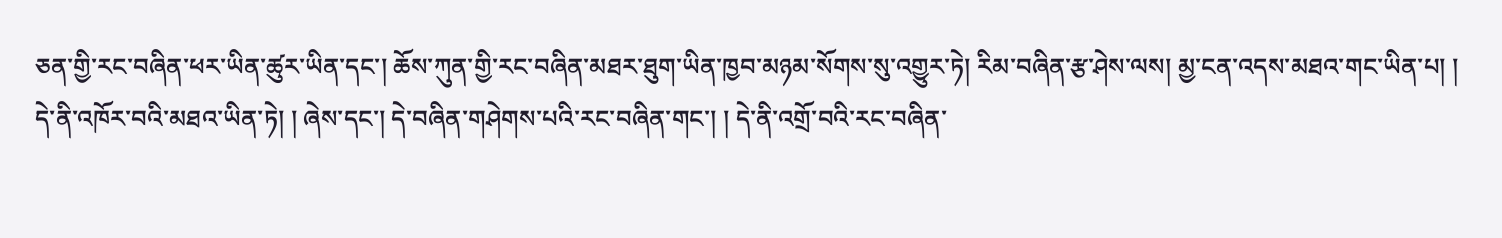ཅན་གྱི་རང་བཞིན་ཕར་ཡིན་ཚུར་ཡིན་དང་། ཆོས་ཀུན་གྱི་རང་བཞིན་མཐར་ཐུག་ཡིན་ཁྱབ་མཉམ་སོགས་སུ་འགྱུར་ཏེ། རིམ་བཞིན་རྩ་ཤེས་ལས། མྱ་ངན་འདས་མཐའ་གང་ཡིན་པ། ། དེ་ནི་འཁོར་བའི་མཐའ་ཡིན་ཏེ། ། ཞེས་དང་། དེ་བཞིན་གཤེགས་པའི་རང་བཞིན་གང་། ། དེ་ནི་འགྲོ་བའི་རང་བཞིན་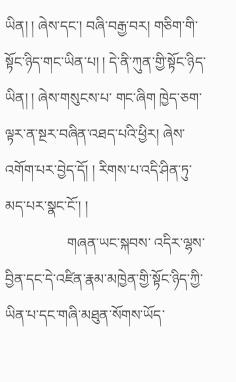ཡིན། ། ཞེས་དང་། བཞི་བརྒྱ་བར། གཅིག་གི་སྟོང་ཉིད་གང་ཡིན་པ། ། དེ་ནི་ཀུན་གྱི་སྟོང་ཉིད་ཡིན། ། ཞེས་གསུངས་པ་ གང་ཞིག ཁྱེད་ཅག་ལྟར་ན་སྔར་བཞིན་འཐད་པའི་ཕྱིར། ཞེས་འགོག་པར་བྱེད་དོ། ། རིགས་པ་འདི་ཤིན་ཏུ་མད་པར་སྣང་ངོ་། །
                 གཞན་ཡང་སྐབས་ འདིར་ལྷས་བྱིན་དང་དེ་འཛིན་རྣམ་མཁྱེན་གྱི་སྟོང་ཉིད་ཀྱི་ཡིན་པ་དང་གཞི་མཐུན་སོགས་ཡོད་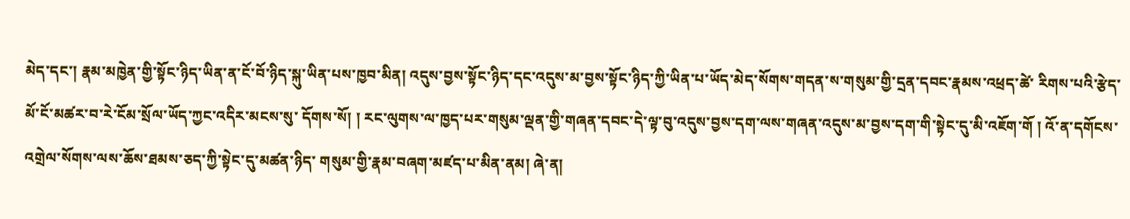མེད་དང་། རྣམ་མཁྱེན་གྱི་སྟོང་ཉིད་ཡིན་ན་ངོ་བོ་ཉིད་སྐུ་ཡིན་པས་ཁྱབ་མིན། འདུས་བྱས་སྟོང་ཉིད་དང་འདུས་མ་བྱས་སྟོང་ཉིད་ཀྱི་ཡིན་པ་ཡོད་མེད་སོགས་གདན་ས་གསུམ་གྱི་དྲན་དབང་རྣམས་འཕྲད་ཚེ་ རིགས་པའི་རྩེད་མོ་ངོ་མཚར་བ་རེ་ངོམ་སྲོལ་ཡོད་ཀྱང་འདིར་མངས་སུ་ དོགས་སོ། ། རང་ལུགས་ལ་ཁྱད་པར་གསུམ་ལྡན་གྱི་གཞན་དབང་དེ་ལྟ་བུ་འདུས་བྱས་དག་ལས་གཞན་འདུས་མ་བྱས་དག་གི་སྟེང་དུ་མི་འཇོག་གོ ། འོ་ན་དགོངས་འགྲེལ་སོགས་ལས་ཆོས་ཐམས་ཅད་ཀྱི་སྟེང་དུ་མཚན་ཉིད་ གསུམ་གྱི་རྣམ་བཞག་མཛད་པ་མིན་ནམ། ཞེ་ན།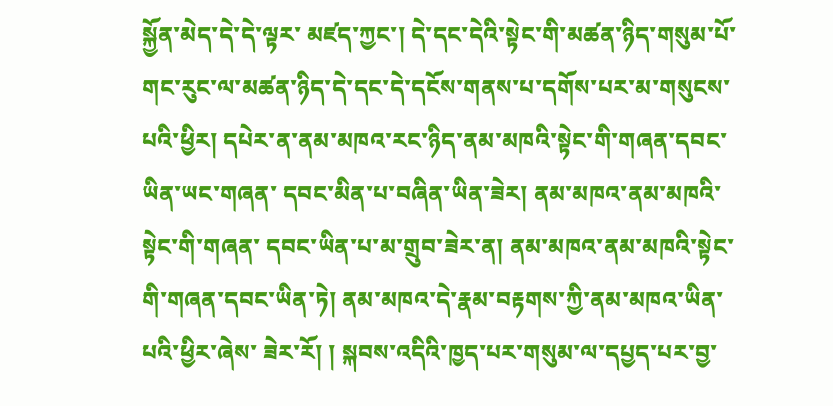སྐྱོན་མེད་དེ་དེ་ལྟར་ མཛད་ཀྱང་། དེ་དང་དེའི་སྟེང་གི་མཚན་ཉིད་གསུམ་པོ་གང་རུང་ལ་མཚན་ཉིད་དེ་དང་དེ་དངོས་གནས་པ་དགོས་པར་མ་གསུངས་པའི་ཕྱིར། དཔེར་ན་ནམ་མཁའ་རང་ཉིད་ནམ་མཁའི་སྟེང་གི་གཞན་དབང་ཡིན་ཡང་གཞན་ དབང་མིན་པ་བཞིན་ཡིན་ཟེར། ནམ་མཁའ་ནམ་མཁའི་སྟེང་གི་གཞན་ དབང་ཡིན་པ་མ་གྲུབ་ཟེར་ན། ནམ་མཁའ་ནམ་མཁའི་སྟེང་གི་གཞན་དབང་ཡིན་ཏེ། ནམ་མཁའ་དེ་རྣམ་བརྟགས་ཀྱི་ནམ་མཁའ་ཡིན་པའི་ཕྱིར་ཞེས་ ཟེར་རོ། ། སྐབས་འདིའི་ཁྱད་པར་གསུམ་ལ་དཔྱད་པར་བྱ་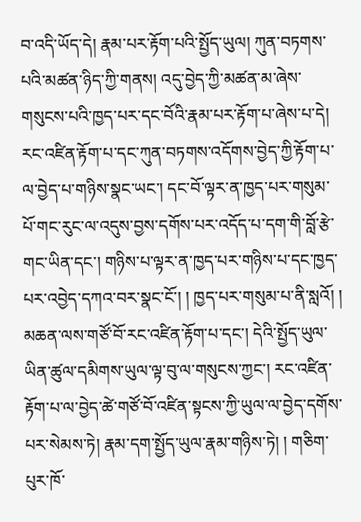བ་འདི་ཡོད་དེ། རྣམ་པར་རྟོག་པའི་སྤྱོད་ཡུལ། ཀུན་བཏགས་པའི་མཚན་ཉིད་ཀྱི་གནས། འདུ་བྱེད་ཀྱི་མཚན་མ་ཞེས་གསུངས་པའི་ཁྱད་པར་དང་བོའི་རྣམ་པར་རྟོག་པ་ཞེས་པ་དེ། རང་འཛིན་རྟོག་པ་དང་ཀུན་བཏགས་འདོགས་བྱེད་ཀྱི་རྟོག་པ་ལ་བྱེད་པ་གཉིས་སྣང་ཡང་། དང་བོ་ལྟར་ན་ཁྱད་པར་གསུམ་པོ་གང་རུང་ལ་འདུས་བྱས་དགོས་པར་འདོད་པ་དག་གི་བློ་རྩེ་གང་ཡིན་དང་། གཉིས་པ་ལྟར་ན་ཁྱད་པར་གཉིས་པ་དང་ཁྱད་པར་འབྱེད་དཀའ་བར་སྣང་ངོ་། ། ཁྱད་པར་གསུམ་པ་ནི་སླའོ། ། མཆན་ལས་གཙོ་བོ་རང་འཛིན་རྟོག་པ་དང་། དེའི་སྤྱོད་ཡུལ་ཡིན་ཚུལ་དམིགས་ཡུལ་ལྟ་བུ་ལ་གསུངས་ཀྱང་། རང་འཛིན་རྟོག་པ་ལ་བྱེད་ཚེ་གཙོ་བོ་འཛིན་སྟངས་ཀྱི་ཡུལ་ལ་བྱེད་དགོས་པར་སེམས་ཏེ། རྣམ་དག་སྤྱོད་ཡུལ་རྣམ་གཉིས་ཏེ། ། གཅིག་པུར་ཁོ་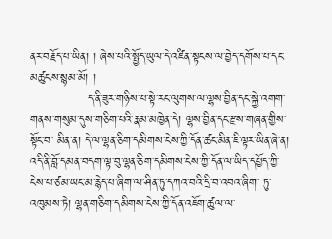ནར་བརྗོད་པ་ཡིན། ། ཞེས་པའི་སྤྱོད་ཡུལ་དེ་འཛིན་སྟངས་ལ་བྱེད་དགོས་པ་དང་མཚུངས་སྙམ་མོ། །
              ད་ནི་ཟུར་གཉིས་པ་སྟེ་རང་ལུགས་ལ་ལྷས་བྱིན་དང་སྐྱེ་འགག་གནས་གསུམ་དུས་གཅིག་པའི་རྣམ་མཁྱེན་དེ། ལྷས་བྱིན་དང་རྫས་གཞན་གྱིས་སྟོང་བ་ མིན་ན། དེ་ལ་ལྷན་ཅིག་དམིགས་ངེས་ཀྱི་དོན་ཚང་མིན་ཇི་ལྟར་ཡིན་ཞེ་ན། འདི་ནི་བློ་དམན་བདག་ལྟ་བུ་ལྷན་ཅིག་དམིགས་ངེས་ཀྱི་དོན་ལ་ཡིད་དཔྱོད་ཀྱི་ངེས་པ་ཙམ་ཡང་མ་རྙེད་པ་ཞིག་ལ་ཤིན་ཏུ་དཀའ་བའི་དྲི་བ་འབའ་ཞིག་ ཏུ་འཁུམས་ཏེ། ལྷན་གཅིག་དམིགས་ངེས་ཀྱི་དོན་འཇོག་ཚུལ་ལ་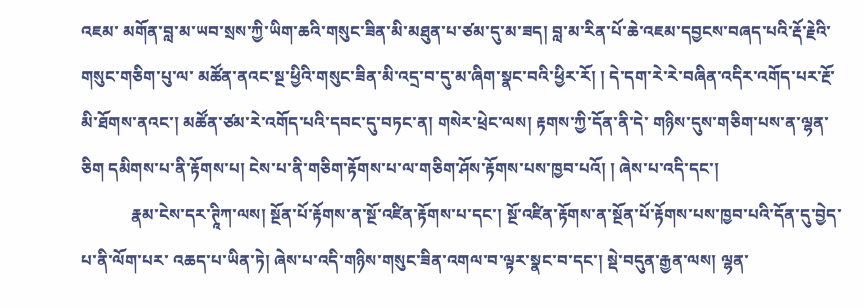འཇམ་ མགོན་བླ་མ་ཡབ་སྲས་ཀྱི་ཡིག་ཆའི་གསུང་ཟིན་མི་མཐུན་པ་ཙམ་དུ་མ་ཟད། བླ་མ་རིན་པོ་ཆེ་འཇམ་དབྱངས་བཞད་པའི་རྡོ་རྗེའི་གསུང་གཅིག་པུ་ལ་ མཚོན་ནའང་སྔ་ཕྱིའི་གསུང་ཟིན་མི་འདྲ་བ་དུ་མ་ཞིག་སྣང་བའི་ཕྱིར་རོ། ། དེ་དག་རེ་རེ་བཞིན་འདིར་འགོད་པར་རྔོ་མི་ཐོགས་ནའང་། མཚོན་ཙམ་རེ་འགོད་པའི་དབང་དུ་བཏང་ན། གསེར་ཕྲེང་ལས། རྟགས་ཀྱི་དོན་ནི་དེ་ གཉིས་དུས་གཅིག་པས་ན་ལྷན་ཅིག དམིགས་པ་ནི་རྟོགས་པ། ངེས་པ་ནི་གཅིག་རྟོགས་པ་ལ་གཅིག་ཤོས་རྟོགས་པས་ཁྱབ་པའོ། ། ཞེས་པ་འདི་དང་།
            རྣམ་ངེས་དར་ཊཱིཀ་ལས། སྔོན་པོ་རྟོགས་ན་སྔོ་འཛིན་རྟོགས་པ་དང་། སྔོ་འཛིན་རྟོགས་ན་སྔོན་པོ་རྟོགས་པས་ཁྱབ་པའི་དོན་དུ་བྱེད་པ་ནི་ལོག་པར་ འཆད་པ་ཡིན་ཏེ། ཞེས་པ་འདི་གཉིས་གསུང་ཟིན་འགལ་བ་ལྟར་སྣང་བ་དང་། སྡེ་བདུན་རྒྱན་ལས། ལྷན་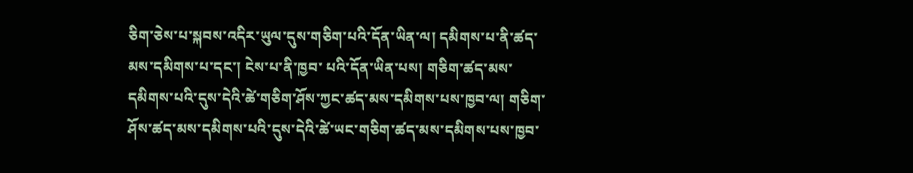ཅིག་ཅེས་པ་སྐབས་འདིར་ཡུལ་དུས་གཅིག་པའི་དོན་ཡིན་ལ། དམིགས་པ་ནི་ཚད་མས་དམིགས་པ་དང་། ངེས་པ་ནི་ཁྱབ་ པའི་དོན་ཡིན་པས། གཅིག་ཚད་མས་དམིགས་པའི་དུས་དེའི་ཚེ་གཅིག་ཤོས་ཀྱང་ཚད་མས་དམིགས་པས་ཁྱབ་ལ། གཅིག་ཤོས་ཚད་མས་དམིགས་པའི་དུས་དེའི་ཚེ་ཡང་གཅིག་ཚད་མས་དམིགས་པས་ཁྱབ་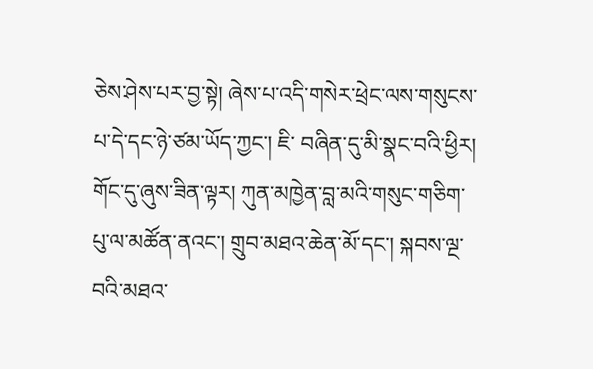ཅེས་ཤེས་པར་བྱ་སྟེ། ཞེས་པ་འདི་གསེར་ཕྲེང་ལས་གསུངས་པ་དེ་དང་ཉེ་ཙམ་ཡོད་ཀྱང་། ཇི་ བཞིན་དུ་མི་སྣང་བའི་ཕྱིར། གོང་དུ་ཞུས་ཟིན་ལྟར། ཀུན་མཁྱེན་བླ་མའི་གསུང་གཅིག་པུ་ལ་མཚོན་ནའང་། གྲུབ་མཐའ་ཆེན་མོ་དང་། སྐབས་ལྔ་བའི་མཐའ་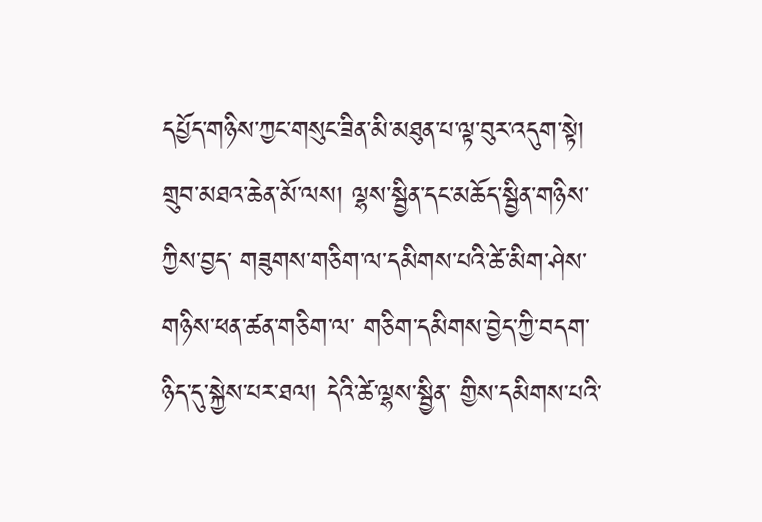དཔྱོད་གཉིས་ཀྱང་གསུང་ཟིན་མི་མཐུན་པ་ལྟ་བུར་འདུག་སྟེ། གྲུབ་མཐའ་ཆེན་མོ་ལས། ལྷས་སྦྱིན་དང་མཆོད་སྦྱིན་གཉིས་ཀྱིས་བྱད་ གཟུགས་གཅིག་ལ་དམིགས་པའི་ཚེ་མིག་ཤེས་གཉིས་ཕན་ཚན་གཅིག་ལ་ གཅིག་དམིགས་བྱེད་ཀྱི་བདག་ཉིད་དུ་སྐྱེས་པར་ཐལ། དེའི་ཚེ་ལྷས་སྦྱིན་ གྱིས་དམིགས་པའི་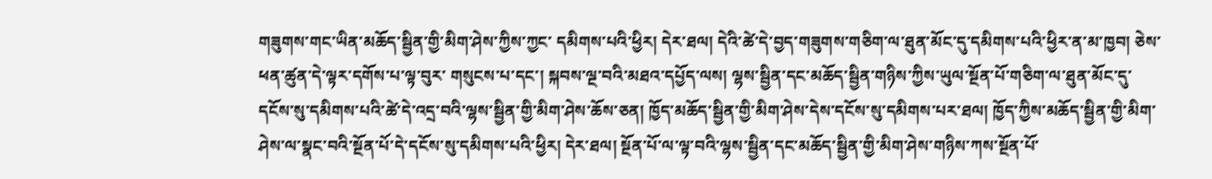གཟུགས་གང་ཡིན་མཆོད་སྦྱིན་གྱི་མིག་ཤེས་ཀྱིས་ཀྱང་ དམིགས་པའི་ཕྱིར། དེར་ཐལ། དེའི་ཚེ་དེ་བྱད་གཟུགས་གཅིག་ལ་ཐུན་མོང་དུ་དམིགས་པའི་ཕྱིར་ན་མ་ཁྱབ། ཅེས་ཕན་ཚུན་དེ་ལྟར་དགོས་པ་ལྟ་བུར་ གསུངས་པ་དང་། སྐབས་ལྔ་བའི་མཐའ་དཔྱོད་ལས། ལྷས་སྦྱིན་དང་མཆོད་སྦྱིན་གཉིས་ཀྱིས་ཡུལ་སྔོན་པོ་གཅིག་ལ་ཐུན་མོང་དུ་དངོས་སུ་དམིགས་པའི་ཚེ་དེ་འདྲ་བའི་ལྷས་སྦྱིན་གྱི་མིག་ཤེས་ཆོས་ཅན། ཁྱོད་མཆོད་སྦྱིན་གྱི་མིག་ཤེས་དེས་དངོས་སུ་དམིགས་པར་ཐལ། ཁྱོད་ཀྱིས་མཆོད་སྦྱིན་གྱི་མིག་ཤེས་ལ་སྣང་བའི་སྔོན་པོ་དེ་དངོས་སུ་དམིགས་པའི་ཕྱིར། དེར་ཐལ། སྔོན་པོ་ལ་ལྟ་བའི་ལྷས་སྦྱིན་དང་མཆོད་སྦྱིན་གྱི་མིག་ཤེས་གཉིས་ཀས་སྔོན་པོ་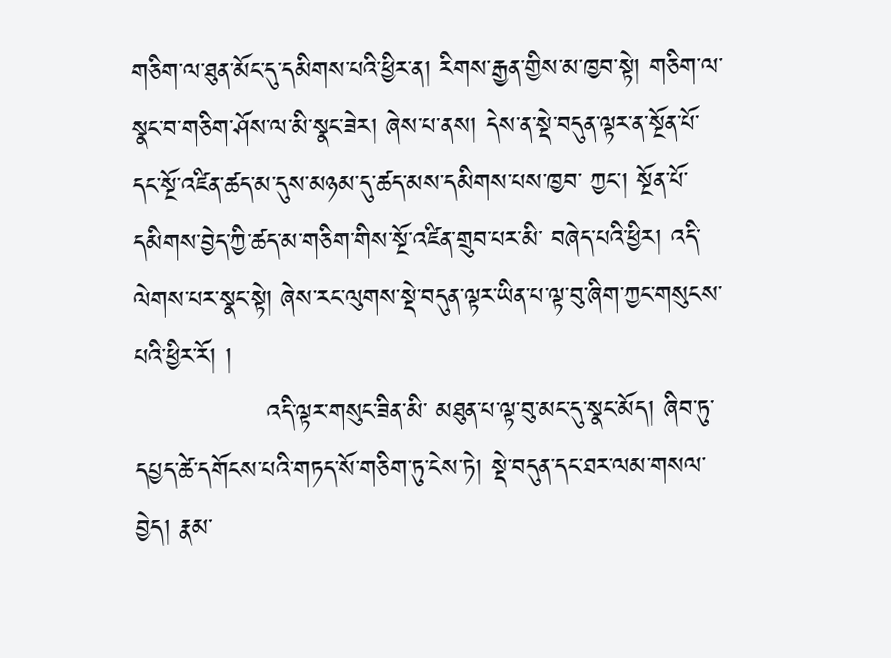གཅིག་ལ་ཐུན་མོང་དུ་དམིགས་པའི་ཕྱིར་ན། རིགས་རྒྱན་གྱིས་མ་ཁྱབ་སྟེ། གཅིག་ལ་སྣང་བ་གཅིག་ཤོས་ལ་མི་སྣང་ཟེར། ཞེས་པ་ནས། དེས་ན་སྡེ་བདུན་ལྟར་ན་སྔོན་པོ་དང་སྔོ་འཛིན་ཚད་མ་དུས་མཉམ་དུ་ཚད་མས་དམིགས་པས་ཁྱབ་ ཀྱང་། སྔོན་པོ་དམིགས་བྱེད་ཀྱི་ཚད་མ་གཅིག་གིས་སྔོ་འཛིན་གྲུབ་པར་མི་ བཞེད་པའི་ཕྱིར། འདི་ལེགས་པར་སྣང་སྟེ། ཞེས་རང་ལུགས་སྡེ་བདུན་ལྟར་ཡིན་པ་ལྟ་བུ་ཞིག་ཀྱང་གསུངས་པའི་ཕྱིར་རོ། །
               འདི་ལྟར་གསུང་ཟིན་མི་ མཐུན་པ་ལྟ་བུ་མང་དུ་སྣང་མོད། ཞིབ་ཏུ་དཔྱད་ཚེ་དགོངས་པའི་གཏད་སོ་གཅིག་ཏུ་ངེས་ཏེ། སྡེ་བདུན་དང་ཐར་ལམ་གསལ་བྱེད། རྣམ་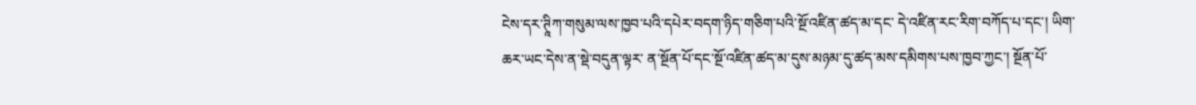ངེས་དར་ཊཱིཀ་གསུམ་ལས་ཁྱབ་པའི་དཔེར་བདག་ཉིད་གཅིག་པའི་སྔོ་འཛིན་ཚད་མ་དང་ དེ་འཛིན་རང་རིག་བཀོད་པ་དང་། ཡིག་ཆར་ཡང་དེས་ན་སྡེ་བདུན་ལྟར་ ན་སྔོན་པོ་དང་སྔོ་འཛིན་ཚད་མ་དུས་མཉམ་དུ་ཚད་མས་དམིགས་པས་ཁྱབ་ཀྱང་། སྔོན་པོ་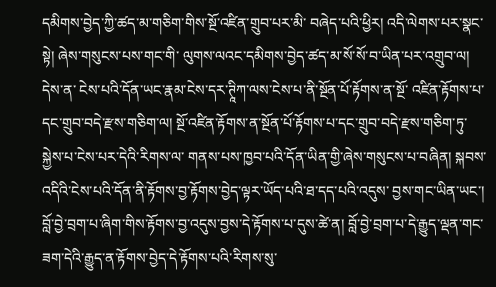དམིགས་བྱེད་ཀྱི་ཚད་མ་གཅིག་གིས་སྔོ་འཛིན་གྲུབ་པར་མི་ བཞེད་པའི་ཕྱིར། འདི་ལེགས་པར་སྣང་སྟེ། ཞེས་གསུངས་པས་གང་གི་ ལུགས་ལའང་དམིགས་བྱེད་ཚད་མ་སོ་སོ་བ་ཡིན་པར་འགྲུབ་ལ། དེས་ན་ ངེས་པའི་དོན་ཡང་རྣམ་ངེས་དར་ཊཱིཀ་ལས་ངེས་པ་ནི་སྔོན་པོ་རྟོགས་ན་སྔོ་ འཛིན་རྟོགས་པ་དང་གྲུབ་བདེ་རྫས་གཅིག་ལ། སྔོ་འཛིན་རྟོགས་ན་སྔོན་པོ་རྟོགས་པ་དང་གྲུབ་བདེ་རྫས་གཅིག་ཏུ་སྐྱེས་པ་ངེས་པར་དེའི་རིགས་ལ་ གནས་པས་ཁྱབ་པའི་དོན་ཡིན་གྱི་ཞེས་གསུངས་པ་བཞིན། སྐབས་འདིའི་ངེས་པའི་དོན་ནི་རྟོགས་བྱ་རྟོགས་བྱེད་ལྟར་ཡོད་པའི་ཐ་དད་པའི་འདུས་ བྱས་གང་ཡིན་ཡང་། བློ་བྱེ་བྲག་པ་ཞིག་གིས་རྟོགས་བྱ་འདུས་བྱས་དེ་རྟོགས་པ་དུས་ཚེ་ན། བློ་བྱེ་བྲག་པ་དེ་རྒྱུད་ལྡན་གང་ཟག་དེའི་རྒྱུད་ན་རྟོགས་བྱེད་དེ་རྟོགས་པའི་རིགས་སུ་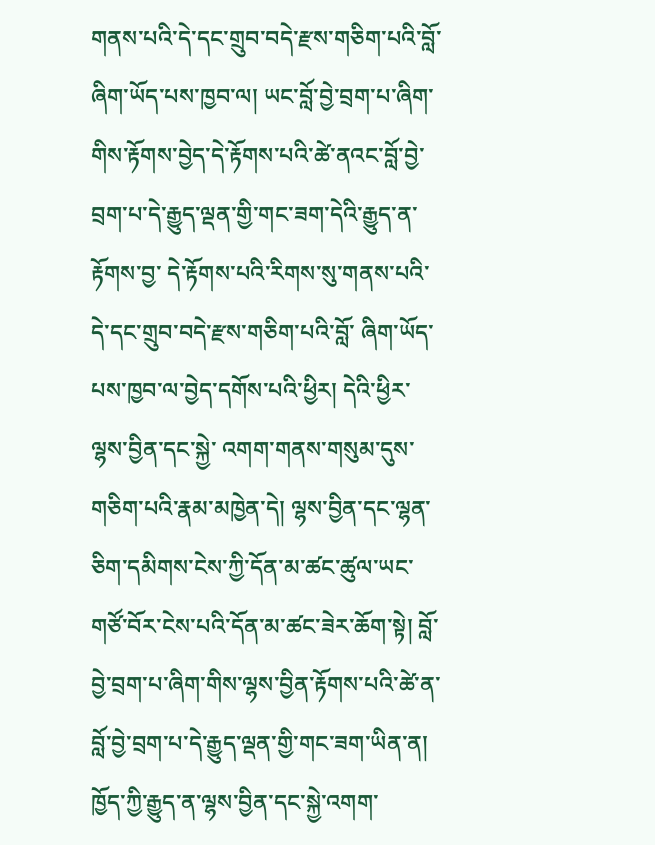གནས་པའི་དེ་དང་གྲུབ་བདེ་རྫས་གཅིག་པའི་བློ་ ཞིག་ཡོད་པས་ཁྱབ་ལ། ཡང་བློ་བྱེ་བྲག་པ་ཞིག་གིས་རྟོགས་བྱེད་དེ་རྟོགས་པའི་ཚེ་ནའང་བློ་བྱེ་བྲག་པ་དེ་རྒྱུད་ལྡན་གྱི་གང་ཟག་དེའི་རྒྱུད་ན་རྟོགས་བྱ་ དེ་རྟོགས་པའི་རིགས་སུ་གནས་པའི་དེ་དང་གྲུབ་བདེ་རྫས་གཅིག་པའི་བློ་ ཞིག་ཡོད་པས་ཁྱབ་ལ་བྱེད་དགོས་པའི་ཕྱིར། དེའི་ཕྱིར་ལྷས་བྱིན་དང་སྐྱེ་ འགག་གནས་གསུམ་དུས་གཅིག་པའི་རྣམ་མཁྱེན་དེ། ལྷས་བྱིན་དང་ལྷན་ཅིག་དམིགས་ངེས་ཀྱི་དོན་མ་ཚང་ཚུལ་ཡང་གཙོ་བོར་ངེས་པའི་དོན་མ་ཚང་ཟེར་ཆོག་སྟེ། བློ་བྱེ་བྲག་པ་ཞིག་གིས་ལྷས་བྱིན་རྟོགས་པའི་ཚེ་ན་བློ་བྱེ་བྲག་པ་དེ་རྒྱུད་ལྡན་གྱི་གང་ཟག་ཡིན་ན། ཁྱོད་ཀྱི་རྒྱུད་ན་ལྷས་བྱིན་དང་སྐྱེ་འགག་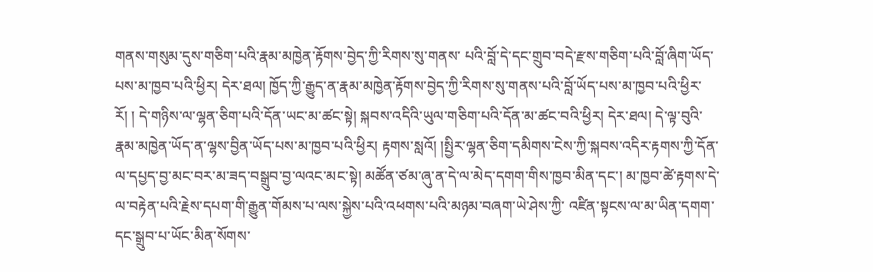གནས་གསུམ་དུས་གཅིག་པའི་རྣམ་མཁྱེན་རྟོགས་བྱེད་ཀྱི་རིགས་སུ་གནས་ པའི་བློ་དེ་དང་གྲུབ་བདེ་རྫས་གཅིག་པའི་བློ་ཞིག་ཡོད་པས་མ་ཁྱབ་པའི་ཕྱིར། དེར་ཐལ། ཁྱོད་ཀྱི་རྒྱུད་ན་རྣམ་མཁྱེན་རྟོགས་བྱེད་ཀྱི་རིགས་སུ་གནས་པའི་བློ་ཡོད་པས་མ་ཁྱབ་པའི་ཕྱིར་རོ། ། དེ་གཉིས་ལ་ལྷན་ཅིག་པའི་དོན་ཡང་མ་ཚང་སྟེ། སྐབས་འདིའི་ཡུལ་གཅིག་པའི་དོན་མ་ཚང་བའི་ཕྱིར། དེར་ཐལ། དེ་ལྟ་བུའི་རྣམ་མཁྱེན་ཡོད་ན་ལྷས་བྱིན་ཡོད་པས་མ་ཁྱབ་པའི་ཕྱིར། རྟགས་སླའོ། །སྤྱིར་ལྷན་ཅིག་དམིགས་ངེས་ཀྱི་སྐབས་འདིར་རྟགས་ཀྱི་དོན་ལ་དཔྱད་བྱ་མང་བར་མ་ཟད་བསྒྲུབ་བྱ་ལའང་མང་སྟེ། མཚོན་ཙམ་ཞུ་ན་དེ་ལ་མེད་དགག་གིས་ཁྱབ་མིན་དང་། མ་ཁྱབ་ཚེ་རྟགས་དེ་ལ་བརྟེན་པའི་རྗེས་དཔག་གི་རྒྱུན་གོམས་པ་ལས་སྐྱེས་པའི་འཕགས་པའི་མཉམ་བཞག་ཡེ་ཤེས་ཀྱི་ འཛིན་སྟངས་ལ་མ་ཡིན་དགག་དང་སྒྲུབ་པ་ཡོང་མིན་སོགས་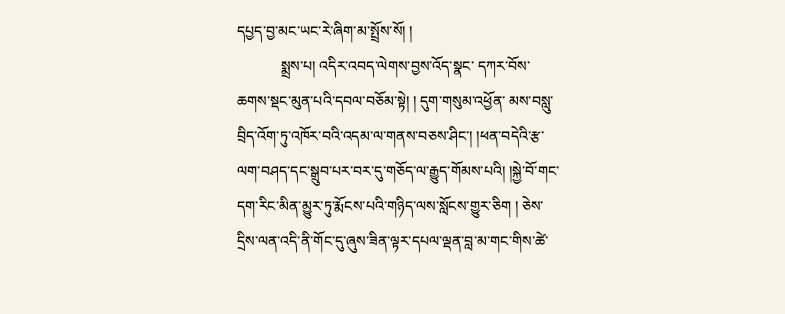དཔྱད་བྱ་མང་ཡང་རེ་ཞིག་མ་སྤྲོས་སོ། །
            སྨྲས་པ། འདིར་འབད་ལེགས་བྱས་འོད་སྣང་ དཀར་བོས་ཆགས་སྡང་མུན་པའི་དབལ་བཅོམ་སྟེ། ། དུག་གསུམ་འཕྱོན་ མས་བསླུ་བྲིད་འོག་ཏུ་འཁོར་བའི་འདམ་ལ་གནས་བཅས་ཤིང་། །ཕན་བདེའི་རྩ་ལག་བཤད་དང་སྒྲུབ་པར་བར་དུ་གཅོད་ལ་རྒྱུད་གོམས་པའི། །སྐྱེ་བོ་གང་དག་རིང་མིན་མྱུར་ཏུ་རྨོངས་པའི་གཉིད་ལས་སློངས་གྱུར་ཅིག ། ཅེས་དྲིས་ལན་འདི་ནི་གོང་དུ་ཞུས་ཟིན་ལྟར་དཔལ་ལྡན་བླ་མ་གང་གིས་ཚེ་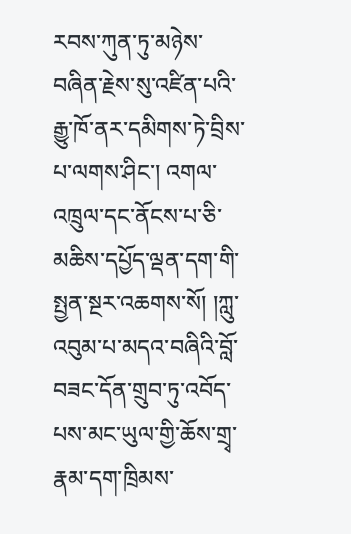རབས་ཀུན་ཏུ་མཉེས་ བཞིན་རྗེས་སུ་འཛིན་པའི་རྒྱུ་ཁོ་ནར་དམིགས་ཏེ་བྲིས་པ་ལགས་ཤིང་། འགལ་འཁྲུལ་དང་ནོངས་པ་ཅི་མཆིས་དཔྱོད་ལྡན་དག་གི་སྤྱན་སྔར་འཆགས་སོ། །ཀླུ་འབུམ་པ་མདའ་བཞིའི་བློ་བཟང་དོན་གྲུབ་ཏུ་འབོད་པས་མང་ཡུལ་གྱི་ཆོས་གྲྭ་རྣམ་དག་ཁྲིམས་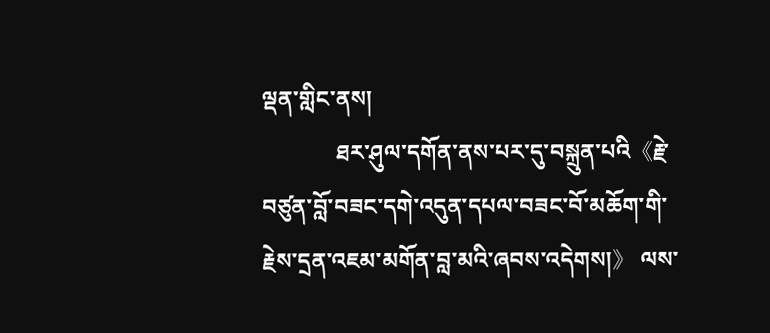ལྡན་གླིང་ནས།
             ཐར་ཤུལ་དགོན་ནས་པར་དུ་བསྐྲུན་པའི《རྗེ་བཙུན་བློ་བཟང་དགེ་འདུན་དཔལ་བཟང་བོ་མཆོག་གི་རྗེས་དྲན་འཇམ་མགོན་བླ་མའི་ཞབས་འདེགས།》 ལས་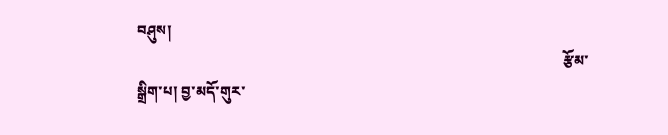བཤུས།
                                                                                                                     རྩོམ་སྒྲིག་པ། བྱ་མདོ་གུར་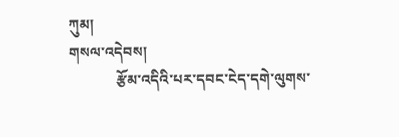ཀུམ།
གསལ་འདེབས།
             རྩོམ་འདིའི་པར་དབང་ངེད་དགེ་ལུགས་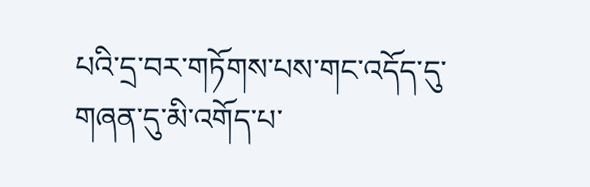པའི་དྲ་བར་གཏོགས་པས་གང་འདོད་དུ་གཞན་དུ་མི་འགོད་པ་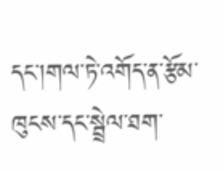དང་།གལ་ཏེ་འགོད་ན་རྩོམ་ཁུངས་དང་སྦྲེལ་ཐག་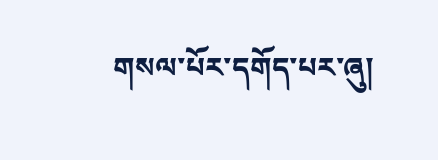གསལ་པོར་དགོད་པར་ཞུ།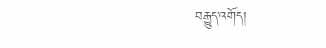བརྒྱུད་འགོད།